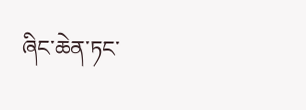ཞིང་ཆེན་ཏང་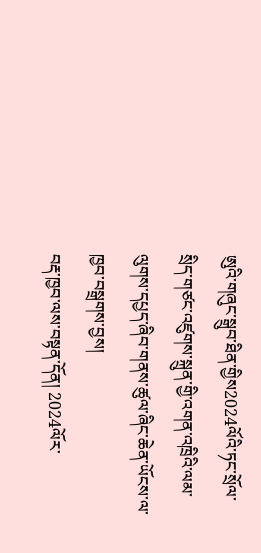ཨུའི་གཞུང་སྒྲུབ་ཐིན་གྱིས2024ལོའི་ཏང་སྲོལ་སྲིད་གཙང་འཛུགས་སྐྲུན་གྱི་འགན་འཁྲིའི་ལམ་ལུགས་དཔྱད་ཞིབ་གནས་ཚུལ་ཞིང་ཆེན་ཡོངས་ལ་ཁྱབ་བསྒྲགས་བྱས།
བརྡ་ཁྱབ་ལས་བསྟན་དོན། 2024ལོར་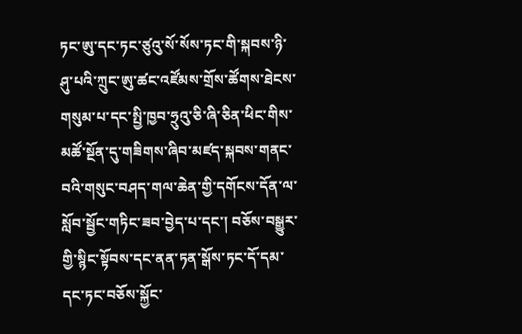ཏང་ཨུ་དང་ཏང་ཙུའུ་སོ་སོས་ཏང་གི་སྐབས་ཉི་ཤུ་པའི་ཀྲུང་ཨུ་ཚང་འཛོམས་གྲོས་ཚོགས་ཐེངས་གསུམ་པ་དང་སྤྱི་ཁྱབ་ཧྲུའུ་ཅི་ཞི་ཅིན་ཕིང་གིས་མཚོ་སྔོན་དུ་གཟིགས་ཞིབ་མཛད་སྐབས་གནང་བའི་གསུང་བཤད་གལ་ཆེན་གྱི་དགོངས་དོན་ལ་སློབ་སྦྱོང་གཏིང་ཟབ་བྱེད་པ་དང་། བཅོས་བསྒྱུར་གྱི་སྙིང་སྟོབས་དང་ནན་ཏན་སྒོས་ཏང་དོ་དམ་དང་ཏང་བཅོས་སྐྱོང་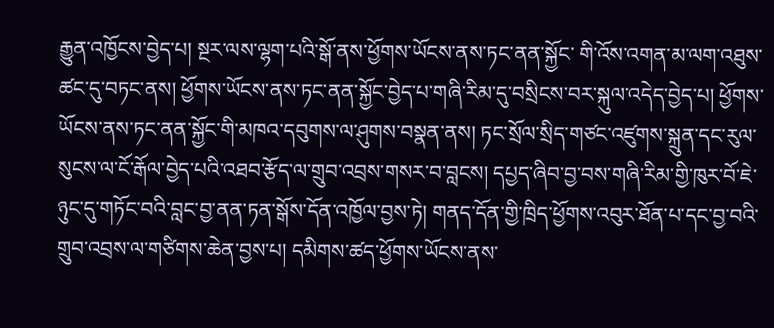རྒྱུན་འཁྱོངས་བྱེད་པ། སྔར་ལས་ལྷག་པའི་སྒོ་ནས་ཕྱོགས་ཡོངས་ནས་ཏང་ནན་སྐྱོང་ གི་འོས་འགན་མ་ལག་འཐུས་ཚང་དུ་བཏང་ནས། ཕྱོགས་ཡོངས་ནས་ཏང་ནན་སྐྱོང་བྱེད་པ་གཞི་རིམ་དུ་བསྲིངས་བར་སྐུལ་འདེད་བྱེད་པ། ཕྱོགས་ཡོངས་ནས་ཏང་ནན་སྐྱོང་གི་མཁའ་དབུགས་ལ་ཤུགས་བསྣན་ནས། ཏང་སྲོལ་སྲིད་གཙང་འཛུགས་སྐྲུན་དང་རུལ་སུངས་ལ་ངོ་རྒོལ་བྱེད་པའི་འཐབ་རྩོད་ལ་གྲུབ་འབྲས་གསར་བ་བླངས། དཔྱད་ཞིབ་བྱ་བས་གཞི་རིམ་གྱི་ཁུར་བོ་ཇེ་ཉུང་དུ་གཏོང་བའི་བླང་བྱ་ནན་ཏན་སྒོས་དོན་འཁྱོལ་བྱས་ཏེ། གནད་དོན་གྱི་ཁྲིད་ཕྱོགས་འབུར་ཐོན་པ་དང་བྱ་བའི་གྲུབ་འབྲས་ལ་གཙིགས་ཆེན་བྱས་པ། དམིགས་ཚད་ཕྱོགས་ཡོངས་ནས་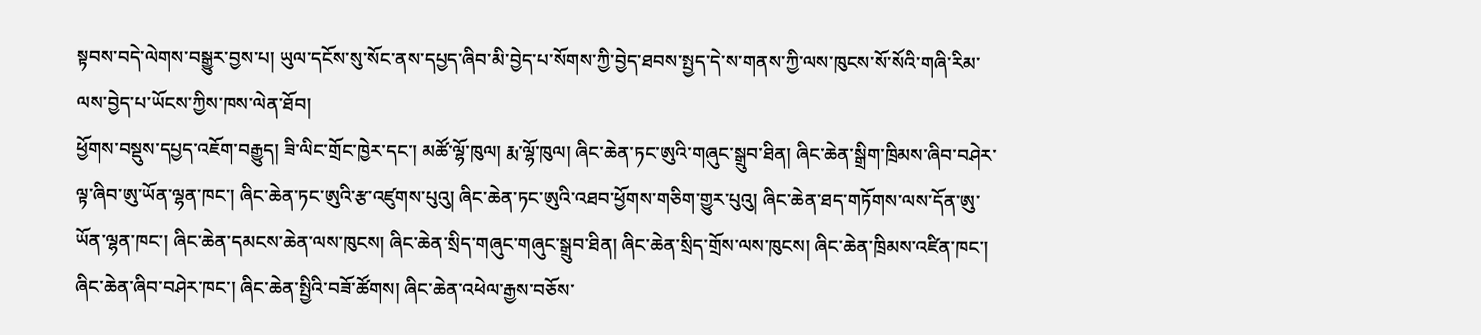སྟབས་བདེ་ལེགས་བསྒྱུར་བྱས་པ། ཡུལ་དངོས་སུ་སོང་ནས་དཔྱད་ཞིབ་མི་བྱེད་པ་སོགས་ཀྱི་བྱེད་ཐབས་སྤྱད་དེ་ས་གནས་ཀྱི་ལས་ཁུངས་སོ་སོའི་གཞི་རིམ་ལས་བྱེད་པ་ཡོངས་ཀྱིས་ཁས་ལེན་ཐོབ།
ཕྱོགས་བསྡུས་དཔྱད་འཇོག་བརྒྱུད། ཟི་ལིང་གྲོང་ཁྱེར་དང་། མཚོ་ལྷོ་ཁུལ། རྨ་ལྷོ་ཁུལ། ཞིང་ཆེན་ཏང་ཨུའི་གཞུང་སྒྲུབ་ཐིན། ཞིང་ཆེན་སྒྲིག་ཁྲིམས་ཞིབ་བཤེར་ལྟ་ཞིབ་ཨུ་ཡོན་ལྷན་ཁང་། ཞིང་ཆེན་ཏང་ཨུའི་རྩ་འཛུགས་པུའུ། ཞིང་ཆེན་ཏང་ཨུའི་འཐབ་ཕྱོགས་གཅིག་གྱུར་པུའུ། ཞིང་ཆེན་ཐད་གཏོགས་ལས་དོན་ཨུ་ཡོན་ལྷན་ཁང་། ཞིང་ཆེན་དམངས་ཆེན་ལས་ཁུངས། ཞིང་ཆེན་སྲིད་གཞུང་གཞུང་སྒྲུབ་ཐིན། ཞིང་ཆེན་སྲིད་གྲོས་ལས་ཁུངས། ཞིང་ཆེན་ཁྲིམས་འཛིན་ཁང་། ཞིང་ཆེན་ཞིབ་བཤེར་ཁང་། ཞིང་ཆེན་སྤྱིའི་བཟོ་ཚོགས། ཞིང་ཆེན་འཕེལ་རྒྱས་བཅོས་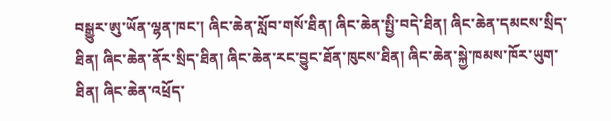བསྒྱུར་ཨུ་ཡོན་ལྷན་ཁང་། ཞིང་ཆེན་སློབ་གསོ་ཐིན། ཞིང་ཆེན་སྤྱི་བདེ་ཐིན། ཞིང་ཆེན་དམངས་སྲིད་ཐིན། ཞིང་ཆེན་ནོར་སྲིད་ཐིན། ཞིང་ཆེན་རང་བྱུང་ཐོན་ཁུངས་ཐིན། ཞིང་ཆེན་སྐྱེ་ཁམས་ཁོར་ཡུག་ཐིན། ཞིང་ཆེན་འཕྲོད་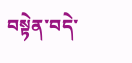བསྟེན་བདེ་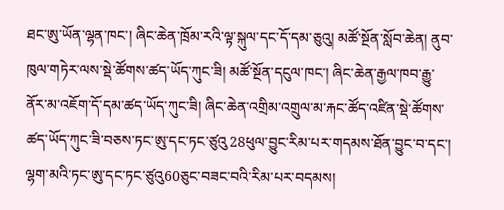ཐང་ཨུ་ཡོན་ལྷན་ཁང་། ཞིང་ཆེན་ཁྲོམ་རའི་ལྟ་སྐུལ་དང་དོ་དམ་ཅུའུ། མཚོ་སྔོན་སློབ་ཆེན། ནུབ་ཁུལ་གཏེར་ལས་སྡེ་ཚོགས་ཚད་ཡོད་ཀུང་ཟི། མཚོ་སྔོན་དངུལ་ཁང་། ཞིང་ཆེན་རྒྱལ་ཁབ་རྒྱུ་ནོར་མ་འཇོག་དོ་དམ་ཚད་ཡོད་ཀུང་ཟི། ཞིང་ཆེན་འགྲིམ་འགྲུལ་མ་རྐང་ཚོད་འཛིན་སྡེ་ཚོགས་ཚད་ཡོད་ཀུང་ཟི་བཅས་ཏང་ཨུ་དང་ཏང་ཙུའུ28ཕུལ་བྱུང་རིམ་པར་གདམས་ཐོན་བྱུང་བ་དང་། ལྷག་མའི་ཏང་ཨུ་དང་ཏང་ཙུའུ60ཅུང་བཟང་བའི་རིམ་པར་བདམས།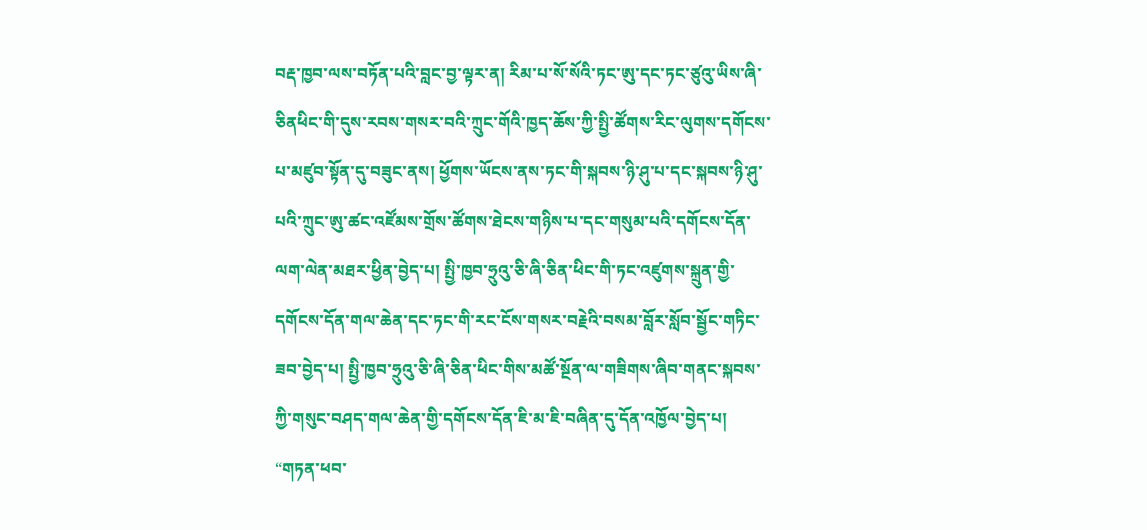བརྡ་ཁྱབ་ལས་བཏོན་པའི་བླང་བྱ་ལྟར་ན། རིམ་པ་སོ་སོའི་ཏང་ཨུ་དང་ཏང་ཙུའུ་ཡིས་ཞི་ཅིནཕིང་གི་དུས་རབས་གསར་བའི་ཀྲུང་གོའི་ཁྱད་ཆོས་ཀྱི་སྤྱི་ཚོགས་རིང་ལུགས་དགོངས་པ་མཛུབ་སྟོན་དུ་བཟུང་ནས། ཕྱོགས་ཡོངས་ནས་ཏང་གི་སྐབས་ཉི་ཤུ་པ་དང་སྐབས་ཉི་ཤུ་པའི་ཀྲུང་ཨུ་ཚང་འཛོམས་གྲོས་ཚོགས་ཐེངས་གཉིས་པ་དང་གསུམ་པའི་དགོངས་དོན་ལག་ལེན་མཐར་ཕྱིན་བྱེད་པ། སྤྱི་ཁྱབ་ཧྲུའུ་ཅི་ཞི་ཅིན་ཕིང་གི་ཏང་འཛུགས་སྐྲུན་གྱི་དགོངས་དོན་གལ་ཆེན་དང་ཏང་གི་རང་ངོས་གསར་བརྗེའི་བསམ་བློར་སློབ་སྦྱོང་གཏིང་ཟབ་བྱེད་པ། སྤྱི་ཁྱབ་ཧྲུའུ་ཅི་ཞི་ཅིན་ཕིང་གིས་མཚོ་སྔོན་ལ་གཟིགས་ཞིབ་གནང་སྐབས་ཀྱི་གསུང་བཤད་གལ་ཆེན་གྱི་དགོངས་དོན་ཇི་མ་ཇི་བཞིན་དུ་དོན་འཁྱོལ་བྱེད་པ། “གཏན་ཕབ་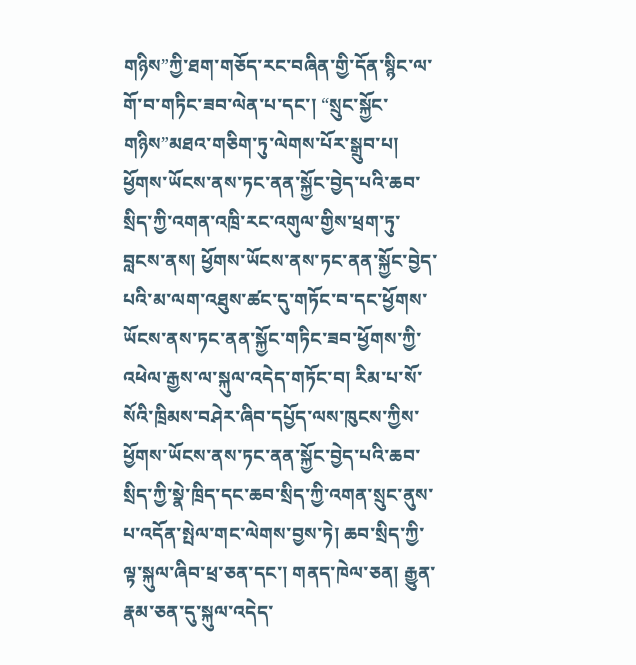གཉིས”ཀྱི་ཐག་གཅོད་རང་བཞིན་གྱི་དོན་སྙིང་ལ་གོ་བ་གཏིང་ཟབ་ལེན་པ་དང་། “སྲུང་སྐྱོང་གཉིས”མཐའ་གཅིག་ཏུ་ལེགས་པོར་སྒྲུབ་པ། ཕྱོགས་ཡོངས་ནས་ཏང་ནན་སྐྱོང་བྱེད་པའི་ཆབ་སྲིད་ཀྱི་འགན་འཁྲི་རང་འགུལ་གྱིས་ཕྲག་ཏུ་བླངས་ནས། ཕྱོགས་ཡོངས་ནས་ཏང་ནན་སྐྱོང་བྱེད་པའི་མ་ལག་འཐུས་ཚང་དུ་གཏོང་བ་དང་ཕྱོགས་ཡོངས་ནས་ཏང་ནན་སྐྱོང་གཏིང་ཟབ་ཕྱོགས་ཀྱི་འཕེལ་རྒྱས་ལ་སྐུལ་འདེད་གཏོང་བ། རིམ་པ་སོ་སོའི་ཁྲིམས་བཤེར་ཞིབ་དཔྱོད་ལས་ཁུངས་ཀྱིས་ཕྱོགས་ཡོངས་ནས་ཏང་ནན་སྐྱོང་བྱེད་པའི་ཆབ་སྲིད་ཀྱི་སྣེ་ཁྲིད་དང་ཆབ་སྲིད་ཀྱི་འགན་སྲུང་ནུས་པ་འདོན་སྤེལ་གང་ལེགས་བྱས་ཏེ། ཆབ་སྲིད་ཀྱི་ལྟ་སྐུལ་ཞིབ་ཕྲ་ཅན་དང་། གནད་ཁེལ་ཅན། རྒྱུན་རྣམ་ཅན་དུ་སྐུལ་འདེད་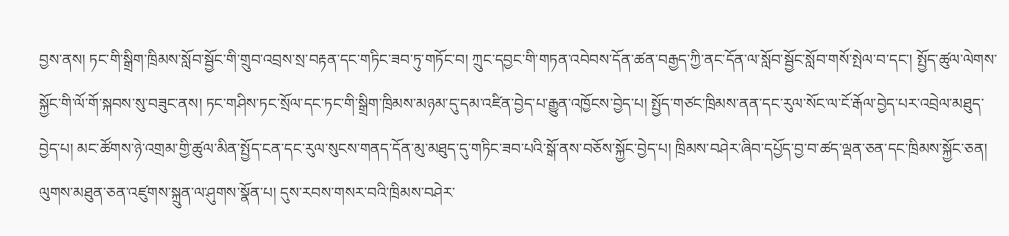བྱས་ནས། ཏང་གི་སྒྲིག་ཁྲིམས་སློབ་སྦྱོང་གི་གྲུབ་འབྲས་སྲ་བརྟན་དང་གཏིང་ཟབ་ཏུ་གཏོང་བ། ཀྲུང་དབྱང་གི་གཏན་འབེབས་དོན་ཚན་བརྒྱད་ཀྱི་ནང་དོན་ལ་སློབ་སྦྱོང་སློབ་གསོ་སྤེལ་བ་དང་། སྤྱོད་ཚུལ་ལེགས་སྐྱོང་གི་ལོ་གོ་སྐབས་སུ་བཟུང་ནས། ཏང་གཤིས་ཏང་སྲོལ་དང་ཏང་གི་སྒྲིག་ཁྲིམས་མཉམ་དུ་དམ་འཛིན་བྱེད་པ་རྒྱུན་འཁྱོངས་བྱེད་པ། སྤྱོད་གཙང་ཁྲིམས་ནན་དང་རུལ་སོང་ལ་ངོ་རྒོལ་བྱེད་པར་འབྲེལ་མཐུད་བྱེད་པ། མང་ཚོགས་ཉེ་འགྲམ་གྱི་ཚུལ་མིན་སྤྱོད་ངན་དང་རུལ་སུངས་གནད་དོན་མུ་མཐུད་དུ་གཏིང་ཟབ་པའི་སྒོ་ནས་བཅོས་སྐྱོང་བྱེད་པ། ཁྲིམས་བཤེར་ཞིབ་དཔྱོད་བྱ་བ་ཚད་ལྡན་ཅན་དང་ཁྲིམས་སྐྱོང་ཅན། ལུགས་མཐུན་ཅན་འཛུགས་སྐྲུན་ལ་ཤུགས་སྣོན་པ། དུས་རབས་གསར་བའི་ཁྲིམས་བཤེར་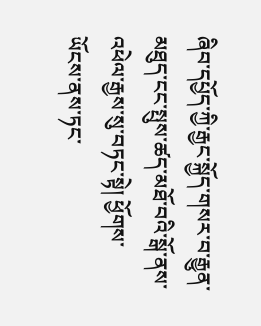ཞིབ་དཔྱོད་ཀྱི་རྒྱང་སྐྱོད་གསར་བ་རྒྱུན་མཐུད་ངང་སྤུས་ཚད་མཐོ་བའི་སྒོ་ནས་འཕེལ་རྒྱས་སུ་བཏང་སྟེ། ཕྱོགས་ཡོངས་ནས་ཏང་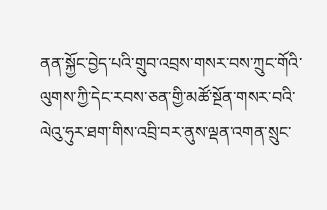ནན་སྐྱོང་བྱེད་པའི་གྲུབ་འབྲས་གསར་བས་ཀྲུང་གོའི་ལུགས་ཀྱི་དེང་རབས་ཅན་གྱི་མཚོ་སྔོན་གསར་བའི་ལེའུ་ཧུར་ཐག་གིས་འབྲི་བར་ནུས་ལྡན་འགན་སྲུང་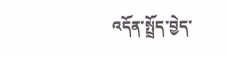འདོན་སྤྲོད་བྱེད་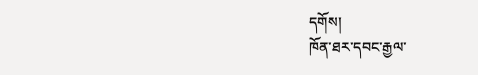དགོས།
ཁོན་ཐར་དབང་རྒྱལ་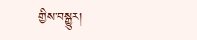གྱིས་བསྒྱུར།